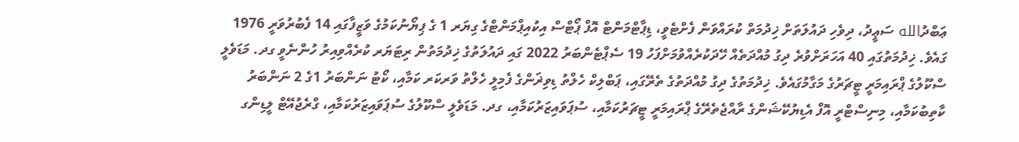ޢަބްދުالله ސަޢީދު، ދިވެހި ދައުލަތަށް ޚިދުމަތް ކުރައްވަން ފެށްޓެވީ، ޑިޕާޓްމަންޓް އޮފް ޕޯޓްސް އިކުއިޕްމަންޓްގެ ގިޔަރ 1 ގެ ޕިޔޯނުކަމުގެ ވަޒީފާގައި 14 ފެބުރުވަރީ 1976 ގައެވެ. ޚިދުމަތުގައި 40 އަހަރަށްވުރެ ދިގު މުއްދަތެއް ހޭދަކުރެއްވުމަށްފަހު 19 ސެޕްޓެންބަރު 2022 ގައި ދައުލަތުގެ ޚިދުމަތުން ރިޓަޔަރ ކުރެއްވިއިރު ހުންނެވީ ގދ. މަޑަވެލީ ސްކޫލުގެ ޕްރައިމަރީ ޓީޗަރުގެ މަގާމުގައެވެ. ޚިދުމަތުގެ ދިގު މުއްދަތުގެ ތެރޭގައި، ޕަބްލިކް ހެލްތު ޑިވިޜަންގެ ފެމިލީ ހެލްތު ވަރކަރ ކަމާއި، ކޯޓު ނަންބަރު 1ގެ 2 ނަންބަރު ކާތިބުކަމާއި، މިނިސްޓްރީ އޮފް އެޑިޔުކޭޝަންގެ ރާއްޖެތެރޭގެ ޕްރައިމަރީ ޓީޗަރުކަމާއި، ސުޕަވައިޒަރުކަމާއި، ގދ. މަޑަވެލީ ސްކޫލުގެ ސުޕަވައިޒަރުކަމާއި، ގްރެޖުއޭޓް ލީޑިންގ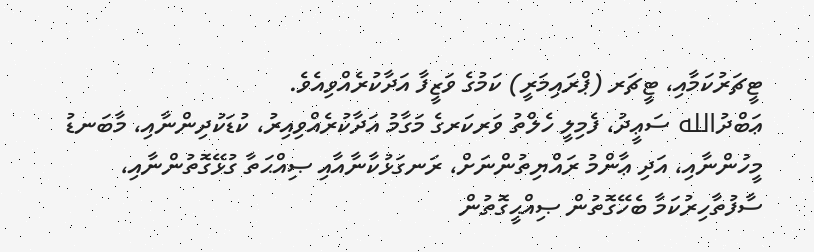ޓީޗަރުކަމާއި، ޓީޗަރ (ޕްރައިމަރީ) ކަމުގެ ވަޒީފާ އަދާކުރެއްވިއެވެ.
ޢަބްދުالله ސަޢީދު، ފެމިލީ ހެލްތު ވަރކަރގެ މަގާމު އަދާކުރެއްވިއިރު، ކުޑަކުދިންނާއި، މާބަނޑު މީހުންނާއި، އަދި ޢާންމު ރައްޔިތުންނަށް، ރަނގަޅުކާނާއާއި ޞިއްޙަތާ ގުޅޭގޮތުންނާއި، ސާފުތާހިރުކަމާ ބެހޭގޮތުން ޞިއްޙީގޮތުން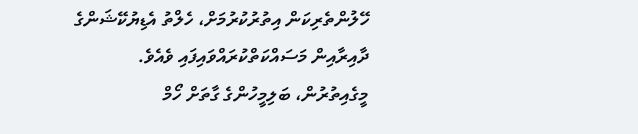ހޭލުންތެރިކަން އިތުރުކުރުމަށް، ހެލްތު އެޑިޔުކޭޝަންގެ ދާއިރާއިން މަސައްކަތްކުރައްވައިފައި ވެއެވެ. މީގެއިތުރުން، ބަލިމީހުންގެ ގާތަށް ހޯމް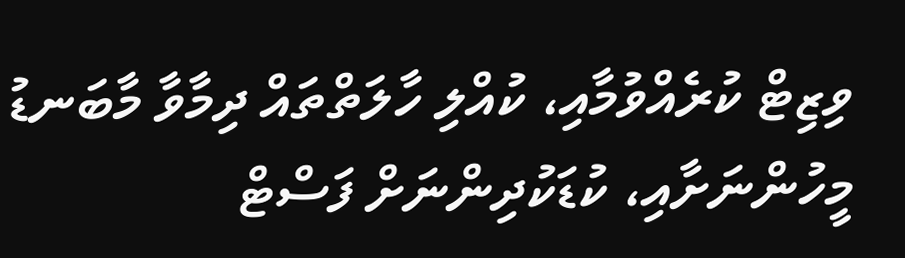ވިޒިޓް ކުރެއްވުމާއި، ކުއްލި ހާލަތްތައް ދިމާވާ މާބަނޑު މީހުންނަށާއި، ކުޑަކުދިންނަށް ފަސްޓް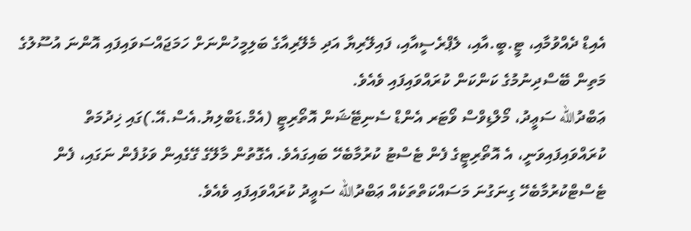އެއިޑް ދެއްވުމާއި، ޓީ.ބީ.އާއި، ލެޕްރެސީއާއި، ފައިލޭރިޔާ އަދި މެލޭރިއާގެ ބަލިމީހުންނަށް ހަމަޖައްސަވައިފައި އޮންނަ އުސޫލުގެ މަތިން ބޭސްދިނުމުގެ ކަންކަން ކުރައްވައިފައި ވެއެވެ.
ޢަބްދުالله ސަޢީދު، މޯލްޑިވްސް ވޯޓަރ އެންޑް ސެނިޓޭޝަން އޮތޯރިޓީ (އެމް.ޑަބްލިޔު.އެސް.އޭ.)ގައި ޚިދުމަތް ކުރައްވައިފައިވަނީ، އެ އޮތޯރިޓީގެ ފެން ޓެސްޓު ކުރުމާބެހޭ ބައިގައެވެ. އެގޮތުން މާލޭގެ ގޭގެއިން ވަޅުފެން ނަގައި، ފެން ޓެސްޓްކުރުމާބެހޭ ގިނަގުނަ މަސައްކަތްތަކެއް ޢަބްދުالله ސަޢީދު ކުރައްވައިފައި ވެއެވެ.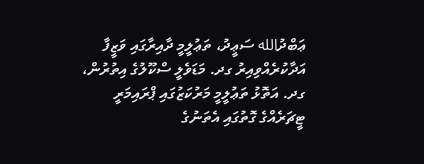ޢަބްދުالله ސަޢީދު، ތަޢުލީމީ ދާއިރާގައި ވަޒީފާ އަދާކުރެއްވިއިރު ގދ. މަޑަވެލީ ސްކޫލުގެ އިތުރުން، ގދ. އަތޮޅު ތަޢުލީމީ މަރުކަޒުގައި ޕްރައިމަރީ ޓީޗަރެއްގެ ގޮތުގައި އެތަނުގެ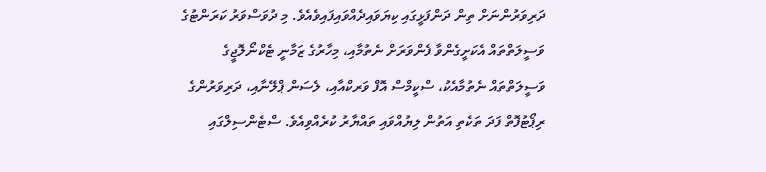ދަރިވަރުންނަށް ތިން ދަންފަޅީގައި ކިޔަވައިދެއްވައިފައިވެއެވެ. މި ދުވަސްވަރު ކަރަންޓުގެ ވަސީލަތްތައް އެކަށީގެންވާ ފެންވަރަށް ނެތުމާއި، މިހާރުގެ ޒަމާނީ ޓެކްނޯލޮޖީގެ ވަސީލަތްތައް ނެތުމާއެކު، ސްކީމްސް އޮފް ވަރކްއާއި، ލެސަން ޕްލޭނާއި، ދަރިވަރުންގެ ރިޕޯޓުފޮތް ފަދަ ތަކެތި އަތުން ލިޔުއްވައި ތައްޔާރު ކުރެއްވިއެވެ. ސްޓެންސިލްގައި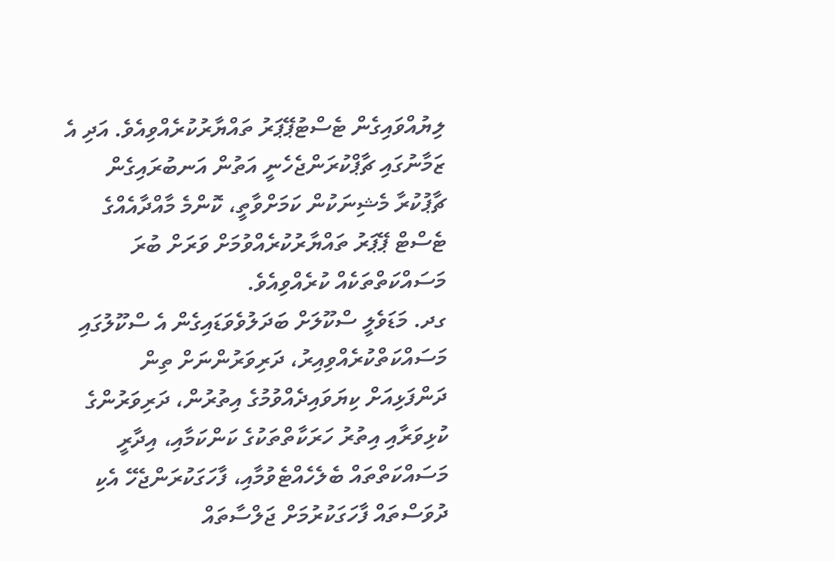ލިޔުއްވައިގެން ޓެސްޓުޕޭޕަރު ތައްޔާރުކުރެއްވިއެވެ. އަދި އެ ޒަމާނުގައި ޗާޕްކުރަންޖެހެނީ އަތުން އަނބުރައިގެން ޗާޕުކުރާ މެޝިނަކުން ކަމަށްވާތީ، ކޮންމެ މާއްދާއެއްގެ ޓެސްޓް ޕޭޕަރު ތައްޔާރުކުރެއްވުމަށް ވަރަށް ބުރަ މަސައްކަތްތަކެއް ކުރެއްވިއެވެ.
ގދ. މަޑަވެލީ ސްކޫލަށް ބަދަލުވެވަޑައިގެން އެ ސްކޫލުގައި މަސައްކަތްކުރެއްވިއިރު، ދަރިވަރުންނަށް ތިން ދަންފަޅިއަށް ކިޔަވައިދެއްވުމުގެ އިތުރުން، ދަރިވަރުންގެ ކުޅިވަރާއި އިތުރު ހަރަކާތްތަކުގެ ކަންކަމާއި، އިދާރީ މަސައްކަތްތައް ބެލެހެއްޓެވުމާއި، ފާހަގަކުރަންޖެހޭ އެކި ދުވަސްތައް ފާހަގަކުރުމަށް ޖަލްސާތައް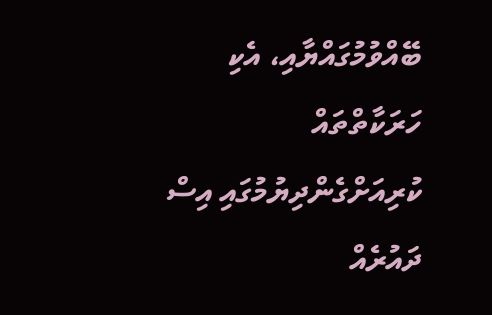ބޭއްވުމުގައްޔާއި، އެކި ހަރަކާތްތައް ކުރިއަށްގެންދިޔުމުގައި އިސް ދައުރެއް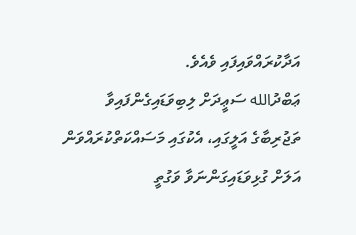އަދާކުރައްވައިފައި ވެއެވެ.
ޢަބްދުالله ސަޢީދަށް ލިބިވަޑައިގެންފައިވާ ތަޖުރިބާގެ އަލީގައި، އެކުގައި މަސައްކަތްކުރައްވަން އަލަށް ގުޅިވަޑައިގަންނަވާ ވަގުތީ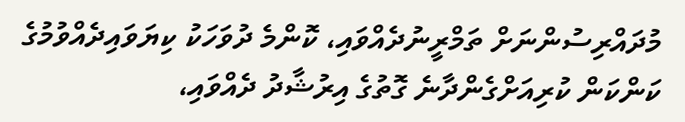މުދައްރިސުންނަށް ތަމްރީނުދެއްވައި، ކޮންމެ ދުވަހަކު ކިޔަވައިދެއްވުމުގެ ކަންކަން ކުރިއަށްގެންދާނެ ގޮތުގެ އިރުޝާދު ދެއްވައި،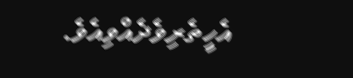އެހީތެރިވެދެއްވިއެވެ.